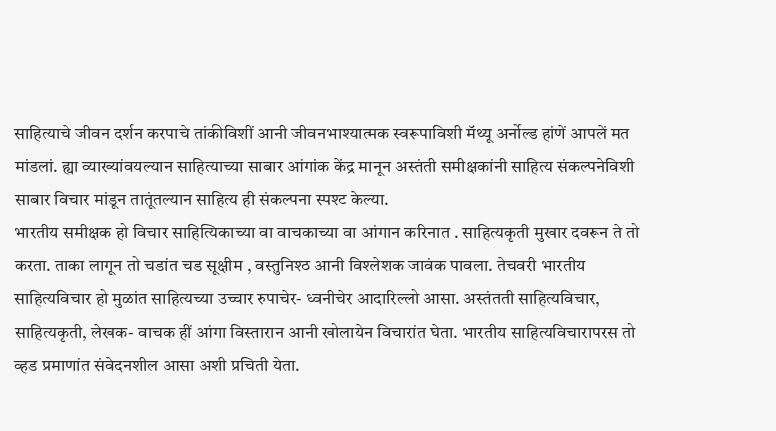साहित्याचे जीवन दर्शन करपाचे तांकीविशीं आनी जीवनभाश्यात्मक स्वरूपाविशी मॅथ्यू अर्नोल्ड हांणें आपलें मत मांडलां. ह्या व्याख्यांवयल्यान साहित्याच्या साबार आंगांक केंद्र मानून अस्तंती समीक्षकांनी साहित्य संकल्पनेविशी साबार विचार मांडून तातूंतल्यान साहित्य ही संकल्पना स्पश्ट केल्या.
भारतीय समीक्षक हो विचार साहित्यिकाच्या वा वाचकाच्या वा आंगान करिनात . साहित्यकृती मुखार दवरून ते तो करता. ताका लागून तो चडांत चड सूक्षीम , वस्तुनिश्ठ आनी विश्लेशक जावंक पावला. तेचवरी भारतीय साहित्यविचार हो मुळांत साहित्यच्या उच्चार रुपाचेर- ध्वनीचेर आदारिल्लो आसा. अस्तंतती साहित्यविचार, साहित्यकृती, लेखक- वाचक हीं आंगा विस्तारान आनी खोलायेन विचारांत घेता. भारतीय साहित्यविचारापरस तो व्हड प्रमाणांत संवेदनशील आसा अशी प्रचिती येता.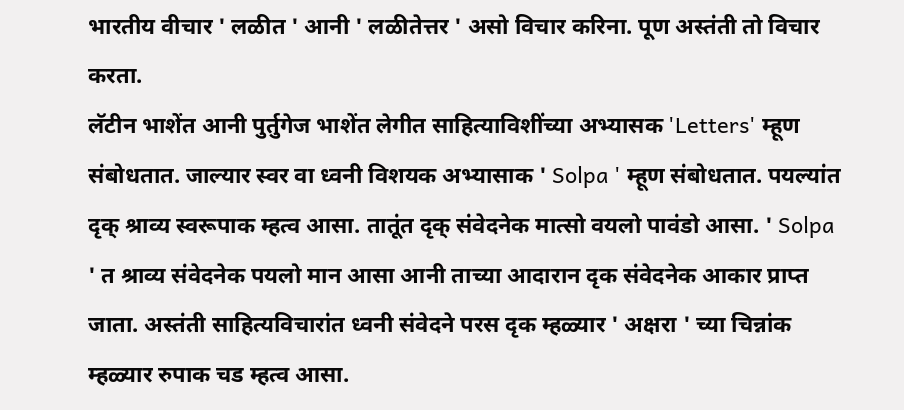भारतीय वीचार ' लळीत ' आनी ' लळीतेत्तर ' असो विचार करिना. पूण अस्तंती तो विचार करता.
लॅटीन भाशेंत आनी पुर्तुगेज भाशेंत लेगीत साहित्याविशींच्या अभ्यासक 'Letters' म्हूण संबोधतात. जाल्यार स्वर वा ध्वनी विशयक अभ्यासाक ' Solpa ' म्हूण संबोधतात. पयल्यांत दृक् श्राव्य स्वरूपाक म्हत्व आसा. तातूंत दृक् संवेदनेक मात्सो वयलो पावंडो आसा. ' Solpa ' त श्राव्य संवेदनेक पयलो मान आसा आनी ताच्या आदारान दृक संवेदनेक आकार प्राप्त जाता. अस्तंती साहित्यविचारांत ध्वनी संवेदने परस दृक म्हळ्यार ' अक्षरा ' च्या चिन्नांक म्हळ्यार रुपाक चड म्हत्व आसा.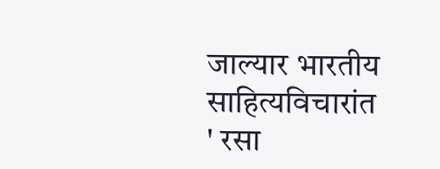जाल्यार भारतीय साहित्यविचारांत ' रसा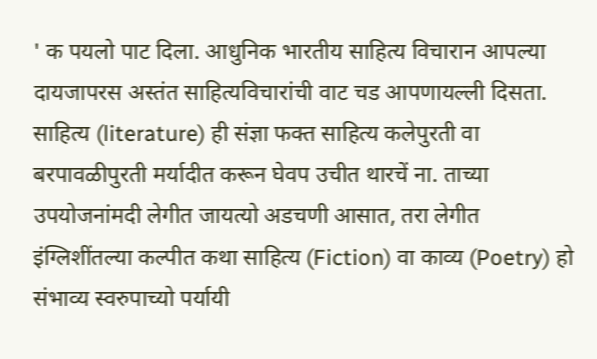' क पयलो पाट दिला. आधुनिक भारतीय साहित्य विचारान आपल्या दायजापरस अस्तंत साहित्यविचारांची वाट चड आपणायल्ली दिसता.
साहित्य (literature) ही संज्ञा फक्त साहित्य कलेपुरती वा बरपावळीपुरती मर्यादीत करून घेवप उचीत थारचें ना. ताच्या उपयोजनांमदी लेगीत जायत्यो अडचणी आसात, तरा लेगीत इंग्लिशींतल्या कल्पीत कथा साहित्य (Fiction) वा काव्य (Poetry) हो संभाव्य स्वरुपाच्यो पर्यायी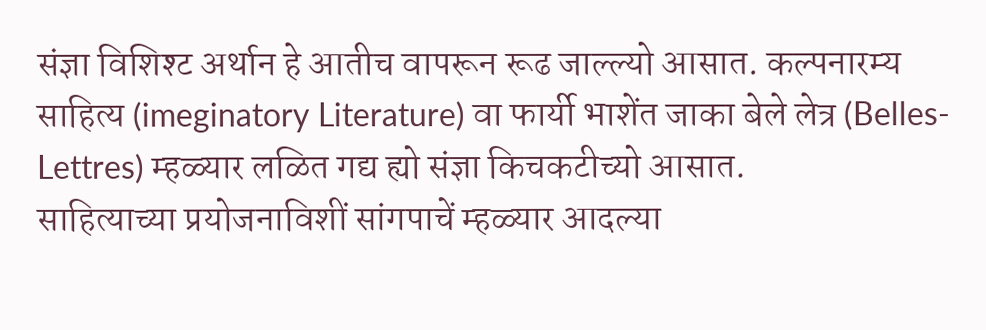संज्ञा विशिश्ट अर्थान हे आतीच वापरून रूढ जाल्ल्यो आसात. कल्पनारम्य साहित्य (imeginatory Literature) वा फार्यी भाशेंत जाका बेले लेत्र (Belles- Lettres) म्हळ्यार लळित गद्य ह्यो संज्ञा किचकटीच्यो आसात.
साहित्याच्या प्रयोजनाविशीं सांगपाचें म्हळ्यार आदल्या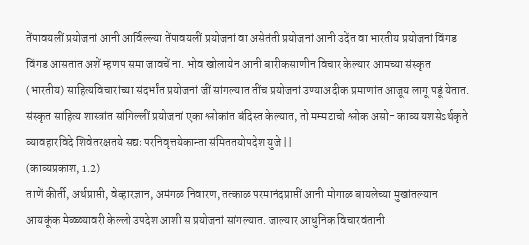तेंपावयलीं प्रयोजनां आनी आर्विल्ल्या तेंपावयलीं प्रयोजनां वा असेतंती प्रयोजनां आनी उदेंत वा भारतीय प्रयोजनां विंगड विंगड आसतात अशें म्हणप समा जावचें ना. भोव खोलायेन आनी बारीकसाणीन विचार केल्यार आमच्या संस्कृत (भारतीय) साहित्यविचारांच्या संदर्भांत प्रयोजनां जीं सांगल्यात तींच प्रयोजनां उण्याअदीक प्रमाणांत आजूय लागू पडूं येतात. संस्कृत साहित्य शास्त्रांत सांगिल्लीं प्रयोजनां एका श्लोकांत बंदिस्त केल्यात, तो मम्मटाचो श्लोक असो- काव्य यशसेsर्थकृते व्यावहारविदे शिवेतरक्षतये सद्यः परनिवृत्तयेकान्ता संमिततयोपदेश युजे ||
(काव्यप्रकाश, 1.2)
ताणें कीर्ती, अर्थप्राप्ती, वेव्हारज्ञान, अमंगळ निवारण, तत्काळ परमानंदप्राप्तीं आनी मोगाळ बायलेच्या मुखांतल्यान आयकूंक मेळ्ळ्यावरी केल्लो उपदेश आशी स प्रयोजनां सांगल्यात. जाल्यार आधुनिक विचारवंतानी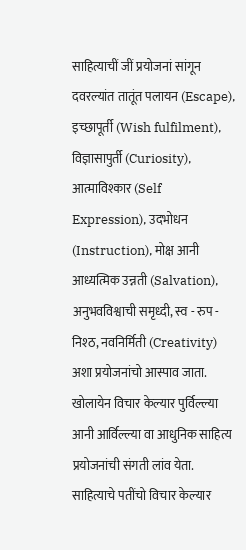साहित्याचीं जीं प्रयोजनां सांगून दवरल्यांत तातूंत पलायन (Escape), इच्छापूर्ती (Wish fulfilment), विज्ञासापुर्ती (Curiosity), आत्माविश्कार (Self Expression), उदभोधन (Instruction), मोक्ष आनी आध्यत्मिक उन्नती (Salvation), अनुभवविश्वाची समृध्दी, स्व - रुप - निश्ठ, नवनिर्मिती (Creativity) अशा प्रयोजनांचो आस्पाव जाता. खोलायेन विचार केल्यार पुर्विल्ल्या आनी आर्विल्ल्या वा आधुनिक साहित्य प्रयोजनांची संगती लांव येता.
साहित्याचे पतींचो विचार केल्यार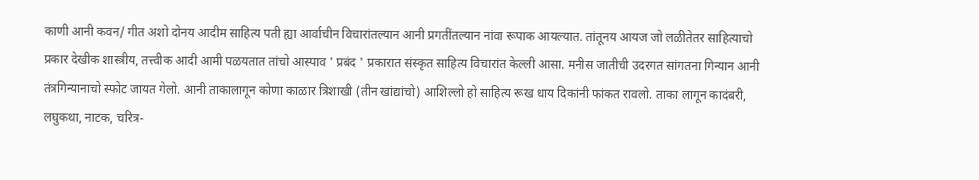काणी आनी कवन/ गीत अशो दोनय आदीम साहित्य पती ह्या आर्वाचीन विचारांतल्यान आनी प्रगतींतल्यान नांवा रूपाक आयल्यात. तांतूनय आयज जो लळीतेतर साहित्याचो प्रकार देखीक शास्त्रीय, तत्त्वीक आदी आमी पळयतात तांचो आस्पाव ' प्रबंद ' प्रकारात संस्कृत साहित्य विचारांत केल्ली आसा. मनीस जातीची उदरगत सांगतना गिन्यान आनी तंत्रगिन्यानाचो स्फोट जायत गेलो. आनी ताकालागून कोणा काळार त्रिशाखी (तीन खांद्यांचो) आशिल्लो हो साहित्य रूख धाय दिकांनी फांकत रावलो. ताका लागून कादंबरी, लघुकथा, नाटक, चरित्र-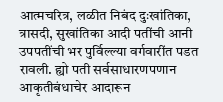आत्मचरित्र, लळीत निबंद दुःखांतिका, त्रासदी, सुखांतिका आदी पतींची आनी उपपतींची भर पुर्विल्ल्या वर्गवारींत पडत रावली. ह्यो पती सर्वसाधारणपणान आकृतीबंधाचेर आदारून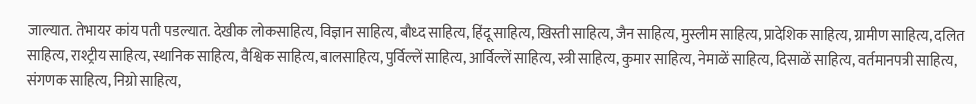जाल्यात. तेभायर कांय पती पडल्यात. देखीक लोकसाहित्य, विज्ञान साहित्य, बौध्द साहित्य, हिंदू साहित्य, खिस्ती साहित्य, जैन साहित्य, मुस्लीम साहित्य, प्रादेशिक साहित्य, ग्रामीण साहित्य, दलित साहित्य, राश्ट्रीय साहित्य, स्थानिक साहित्य, वैश्विक साहित्य, बालसाहित्य, पुर्विल्लें साहित्य, आर्विल्लें साहित्य, स्त्री साहित्य, कुमार साहित्य, नेमाळें साहित्य, दिसाळें साहित्य, वर्तमानपत्री साहित्य, संगणक साहित्य, निग्रो साहित्य,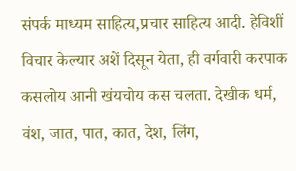संपर्क माध्यम साहित्य,प्रचार साहित्य आदी. हेविशीं विचार केल्यार अशें दिसून येता, ही वर्गवारी करपाक कसलोय आनी खंयचोय कस चलता. देखीक धर्म, वंश, जात, पात, कात, देश, लिंग,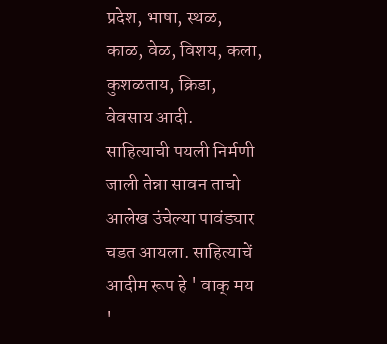प्रदेश, भाषा, स्थळ, काळ, वेळ, विशय, कला, कुशळताय, क्रिडा, वेवसाय आदी.
साहित्याची पयली निर्मणी जाली तेन्ना सावन ताचो आलेख उंचेल्या पावंड्यार चडत आयला. साहित्याचें आदीम रूप हे ' वाक् मय '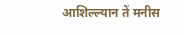आशिल्ल्यान तें मनीस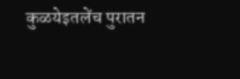कुळयेइतलेंच पुरातन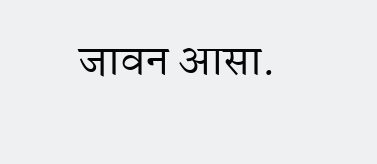जावन आसा.